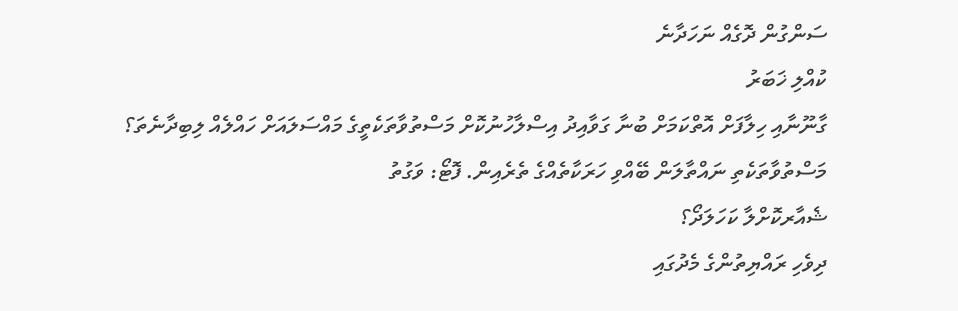ސަންގުން ދޮގެއް ނަހަދާނެ
ކުއްލި ޚަބަރު
ގާނޫނާއި ހިލާފަށް އޮތްކަމަށް ބުނާ ގަވާއިދު އިސްލާހުނުކޮށް މަސްތުވާތަކެތީގެ މައްސަލައަށް ހައްލެއް ލިބިދާނެތަ؟
މަސްތުވާތަކެތި ނައްތާލަން ބޭއްވި ހަރަކާތެއްގެ ތެރެއިން. ފޮޓޯ: ވަގުތު
ޝެއާރކޮށްލާ ކަހަލަދޯ؟
ދިވެހި ރައްޔިތުންގެ މެދުގައި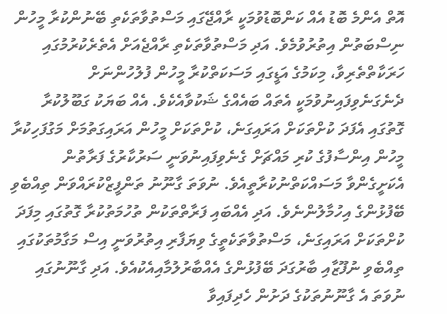އޮތް އެންމެ ބޮޑު އެއް ކަންބޮޑުވުމަކީ ރާއްޖޭގައި މަސްތުވާތަކެތި ބޭނުންކުރާ މީހުން ނިސްބަތުން އިތުރުވުމެވެ. އަދި މަސްތުވާތަކެތި ރާއްޖެއަށް އެތެރެކުރުމުގައި ހަރަކާތްތެރިވާ، މިކަމުގެ އަޑީގައި މަސަކަތްކުރާ މީހުން ފުލުހުންނަށް ދެނެގަނެވިފައިނުވުމަކީ އެތައް ބައެއްގެ ޝަކުވާއެކެވެ. އެއް ބަޔަކު ގަބޫލުކުރާ ގޮތުގައި އެފަދަ ކުށްތަކަށް އަރައިގަނެ، ކުށްތަކަށް މީހުން އަރައިގަތުމަށް މަގުފަހިކުރާ މީހުން އިންސާފުގެ ކުރި މައްޗަށް ގެނެވިފައިނުވަނީ ސަރުކާރުގެ ފަރާތުން އެކަށީގެންވާ މަސައްކަތްނުކުރާތީއެވެ. ނުވަތަ ގާނޫނު ތަންފީޒްކުރައްވަން ތިއްބެވި ބޭފުޅުންގެ އިހުމާލުންނެވެ. އަދި އެއްބައި ފަރާތްތަކުން ތުހުމަތުކުރާ ގޮތުގައި މިފަދަ ކުށްތަކަށް އަރައިގަނެ، މަސްތުވާތަކެތީގެ ވިޔަފާރި އިތުރުވަނީ އިސް މަގާމުތަކުގައި ތިއްބެވި ނުފޫޒާއި ބާރުގަދަ ބޭފުޅުންގެ އެއްބާރުލުމާއިއެކުއެވެ. އަދި ގާނޫނުގައި ނުވަތަ އެ ގާނޫނުތަކުގެ ދަށުން ހެދިފައިވާ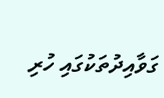ގަވާއިދުތަކުގައި ހުރި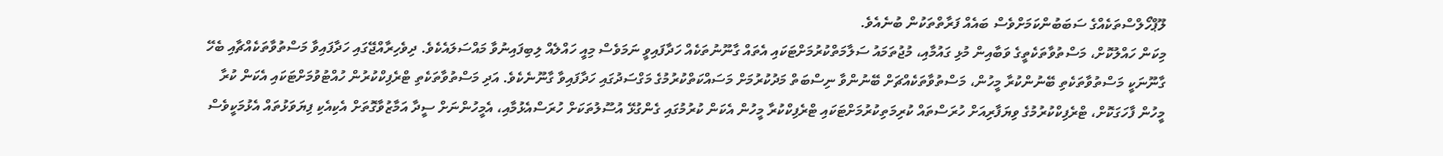ލޫޕްހޯލްސްތަކެއްގެ ސަބަބުންކަމަށްވެސް ބައެއް ފަރާތްތަކުން ބުނެއެވެ.
މިކަން ހައްލުކޮށް، މަސްތުވާތަކެތީގެ ވަބާއިން މުޅި ގައުމާއި، މުޖުތަމައު ސަލާމަތްކުރުމަށްޓަކައި އެތައް ގާނޫނުތަކެއް ހަދާފައިވީ ނަމަވެސް މިއީ ހައްލެއް ލިބިފައިނުވާ މައްސަލައެކެވެ. ދިވެހިރާއްޖޭގައި ހަދާފައިވާ މަސްތުވާތަކެއްޗާއި ބެހޭ ގާނޫނަކީ މަސްތުވާތަކެތި ބޭނުންކުރާ މީހުން، މަސްތުވާތަކެއްޗަށް ބޭނުންވާ ނިސްބަތް މަދުކުރުމަށް މަސައްކަތްކުރުމުގެ މަގްސަދުގައި ހަދާފައިވާ ގާނޫނެކެވެ. އަދި މަސްތުވާތަކެތި ޓްރެފިކްކުރުން ހުއްޓުވުމަށްޓަކައި އެކަން ކުރާ މީހުން ފާހަގަކޮށް، ޓްރެފިކްކުރުމުގެ ވިޔަފާރިއަށް ހުރަސްތައް ކުރިމަތިކުރުމަށްޓަކައި ޓްރެފިކްކުރާ މީހުން އެކަން ކުރުމުގައި ގެންގުޅޭ އުސޫލުތަކަށް ހުރަސްއެޅުމާއި، އެމީހުންނަށް ސީދާ އަމާޒުވާގޮތަށް އެކިއެކި ފިޔަވަޅުތައް އެޅުމަކީވެސް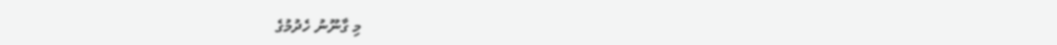މި ގާނޫނު ހެދުމުގެ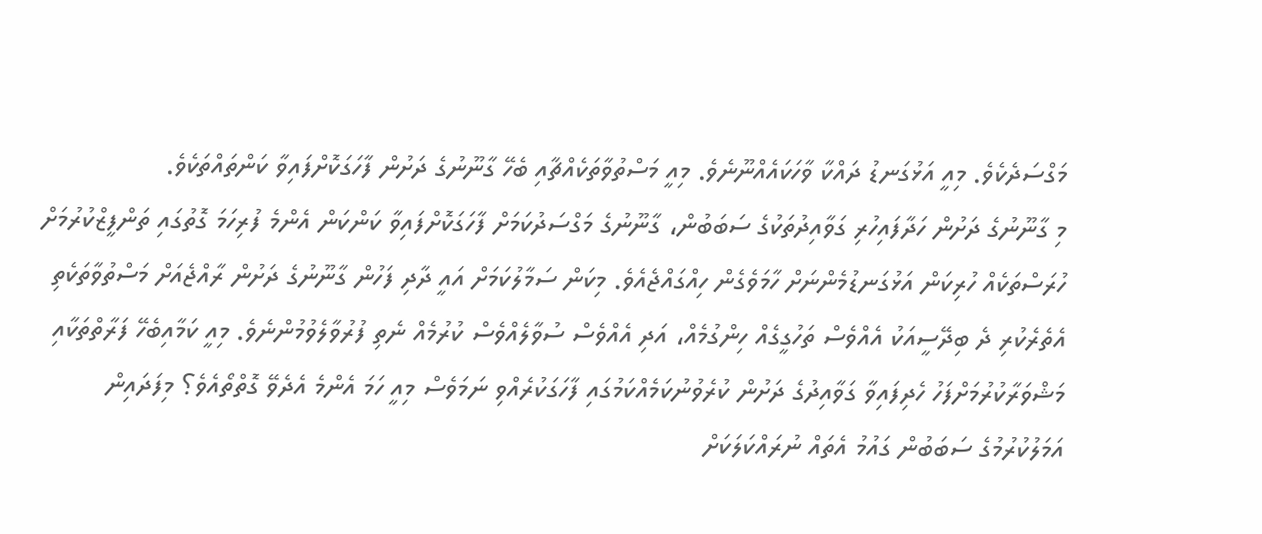މަގްސަދެކެވެ. މިއީ އަޅުގަނޑު ދައްކާ ވާހަކައެއްނޫނެވެ. މިއީ މަސްތުވާތަކެއްޗާއި ބެހޭ ގާނޫނުގެ ދަށުން ފާހަގަކޮށްފައިވާ ކަންތައްތަކެވެ.
މި ގާނޫނުގެ ދަށުން ހަދާފައިހުރި ގަވާއިދުތަކުގެ ސަބަބުން، ގާނޫނުގެ މަގްސަދުކަމަށް ފާހަގަކޮށްފައިވާ ކަންކަން އެންމެ ފުރިހަމަ ގޮތުގައި ތަންފީޒްކުރުމަށް ހުރަސްތަކެއް ހުރިކަން އަޅުގަނޑުމެންނަށް ހާމަވެގެން ހިއްގައްޖެއެވެ. މިކަން ސަމާލުކަމަށް އައީ ދާދި ފަހުން ގާނޫނުގެ ދަށުން ރާއްޖެއަށް މަސްތުވާތަކެތި އެތެރެކުރި ދެ ބިދޭސީއަކު އެއްވެސް ތަހުގީގެއް ހިންގުމެއް، އަދި އެއްވެސް ސުވާލެއްވެސް ކުރުމެއް ނެތި ފުރުވާލެވުމުންނެވެ. މިއީ ކަމާއިބެހޭ ފަރާތްތަކާއި މަޝްވަރާކުރުމަށްފަހު ހެދިފައިވާ ގަވާއިދުގެ ދަށުން ކުރެވުނުކަމެއްކަމުގައި ފާހަގަކުރެއްވި ނަމަވެސް މިއީ ހަމަ އެންމެ އެދެވޭ ގޮތްތޯއެވެ؟ މިފަދައިން އަމަލުކުރުމުގެ ސަބަބުން ގައުމު އެތައް ނުރައްކަލަކަށް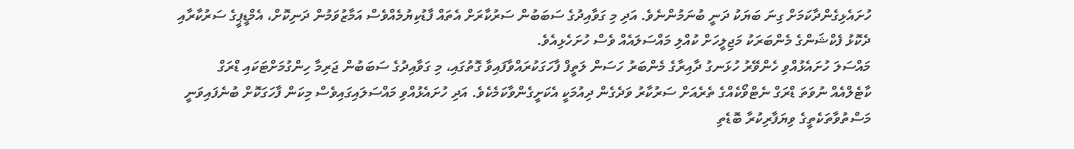ހުށައެޅިގެންދާކަމަށް ގިނަ ބަޔަކު ދަނީ ބުނަމުންނެވެ. އަދި މި ގަވާއިދުގެ ސަބަބުން ސަރުކާރަށް އެތައް ފާޑުކިޔުމެއްވެސް އަމާޒުވަމުން ދަނިކޮށް، އެމްޑީޕީގެ ސަރުކާރާއި ދެކޮޅު ފެކްޝަންގެ މެންބަރަކު މަޖިލީހަށް ކުއްލި މައްސަލައެއް ވެސް ހުށަހެޅިއެވެ.
މައްސަލަ ހުށައެޅުއްވި ހެންވޭރު ހުޅަނގު ދާއިރާގެ މެންބަރު ހަސަން ލަތީފް ފާހަގަކުރައްވާފައިވާ ގޮތުގައި، މި ގަވާއިދުގެ ސަބަބުން ޖަރިމާ ހިންގުމަށްޓަކައި ޑްރަގް ކާޓެލްއެއް ނުވަތަ ޑްރަގް ނެޓްވޯކެއްގެ ތެރެއަށް ސަރުކާރު ވަދެގެން ދިއުމަކީ އެކަށީގެންވާކަމެކެވެ. އަދި ހުށައެޅުއްވި މައްސަލައިގައިވެސް މިކަން ފާހަގަކޮށް ބުނެފައިވަނީ މަސްތުވާތަކެތީގެ ވިޔަފާރިކުރާ ބޮޑެތި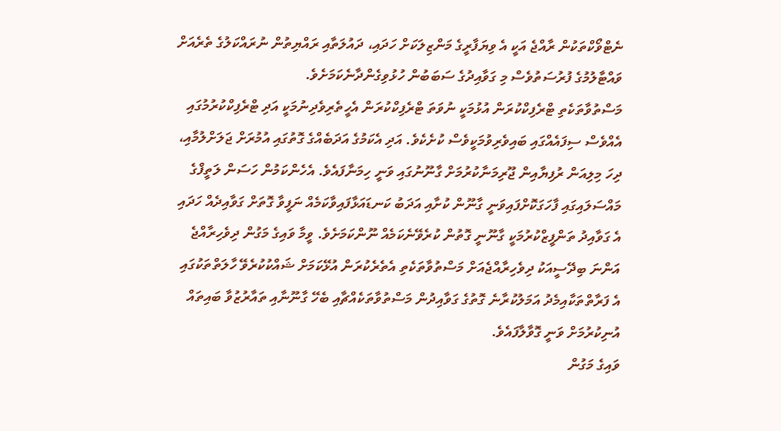ނެޓްވޯކްތަކުން ރާއްޖެ އަކީ އެ ވިޔަފާރީގެ މަންޒިލަކަށް ހަދައި، ދައުލަތާއި ރައްޔިތުން ނުރައްކަލުގެ ތެރެއަށް ވައްޓާލުމުގެ ފުރުސަތުވެސް މި ގަވާއިދުގެ ސަބަބުން ހުޅުވިގެންދާނެކަމަށެވެ.
މަސްތުވާތަކެތި ޓްރެފިކްކުރަން އުޅުމަކީ ނުވަތަ ޓްރެފިކްކުރަން އެހީތެރިވެދިނުމަކީ އަދި ޓްރެފިކްކުރުމުގައި އެއްވެސް ސިފައެއްގައި ބައިވެރިވުމަކީވެސް ކުށެކެވެ. އަދި އެކަމުގެ އަދަބެއްގެ ގޮތުގައި އުމުރަށް ޖަލަށްލުމާއި، ދިހަ މިލިއަން ރުފިޔާއިން ޖޫރިމަނާކުރުމަށް ގާނޫނުގައި ވަނީ ހިމަނާފައެވެ. އެހެންކަމުން ހަސަން ލަތީފްގެ މައްސަލައިގައި ފާހަގަކޮށްފައިވަނީ ގާނޫން ކުށާއި އަދަބު ކަނޑައަޅާފައިވާކަމެއް ނަފީވާ ގޮތަށް ގަވާއިދެއް ހަދައި އެ ގަވާއިދު ތަންފީޒްކުރުމަކީ ގާނޫނީ ގޮތުން ކުރެވޭނެކަމެއް ނޫންކަމަށެވެ. ވީމާ ވައިގެ މަގުން ދިވެހިރާއްޖެ އަންނަ ބިދޭސީއަކު ދިވެހިރާއްޖެއަށް މަސްތުވާތަކެތި އެތެރެކުރަން އުޅޭކަމަށް ޝައްކުކުރެވޭ ހާލަތްތަކުގައި އެ ފަރާތްތަކާއިމެދު އަމަލުކުރާނެ ގޮތުގެ ގަވާއިދުން މަސްތުވާތަކެއްޗާއި ބެހޭ ގާނޫނާއި ތައާރުޒުވާ ބައިތައް އުނިކުރުމަށް ވަނީ ގޮވާލާފައެވެ.
ވައިގެ މަގުން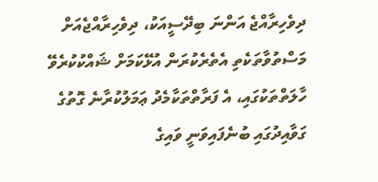ދިވެހިރާއްޖެ އަންނަ ބިދޭސީއަކު، ދިވެހިރާއްޖެއަށް މަސްތުވާތަކެތި އެތެރެކުރަން އުޅޭކަމަށް ޝައްކުކުރެވޭ ހާލަތްތަކުގައި، އެ ފަރާތްތަކާމެދު ޢަމަލުކުރާނެ ގޮތުގެ ގަވާއިދުގައި ބުނެފައިވަނީ ވައިގެ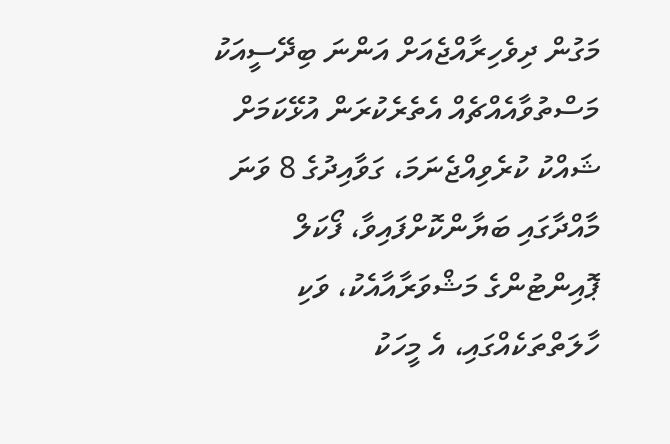މަގުން ދިވެހިރާއްޖެއަށް އަންނަ ބިދޭސީއަކު މަސްތުވާއެއްޗެއް އެތެރެކުރަން އުޅޭކަމަށް ޝައްކު ކުރެވިއްޖެނަމަ، ގަވާއިދުގެ 8 ވަނަ މާއްދާގައި ބަޔާންކޮށްފައިވާ، ފޯކަލް ޕޮއިންޓުންގެ މަޝްވަރާއާއެކު، ވަކި ހާލަތްތަކެއްގައި، އެ މީހަކު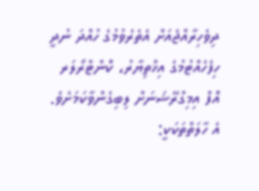ދިވެހިރާއްޖެއަށް އެތެރެވުމުގެ ހުއްދަ ނުދީ ހިފެހެއްޓުމުގެ އިޚްތިޔާރު، ކޮންޓްރޯލަރ އޮފް އިމިގްރޭޝަނަށް ލިބިގެންވާކަމަށެވެ.
އެ ހާލަތްތަކަކީ: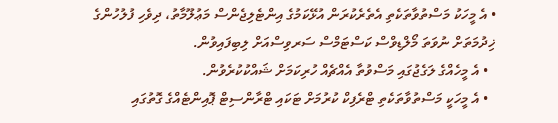• އެ މީހަކު މަސްތުވާތަކެތި އެތެރެކުރަން އުޅޭކަމުގެ އިންޓެލިޖެންސް މަޢުލޫމާތު، ދިވެހި ފުލުހުންގެ ޚިދުމަތަށް ނުވަތަ މޯލްޑިވްސް ކަސްޓަމްސް ސަރވިސްއަށް ލިބިފައިވުން.
  • އެ މީހެއްގެ ލަގެޖުގައި މަސްވުތާ އެއްޗެއް ހުރިކަމަށް ޝައްކުކުރެވުން.
  • އެ މީހަކީ މަސްތުވާތަކެތި ޓްރެފިކް ކުރުމަށް ޓަކައި ޓްރާންސިޓް ޕޮއިންޓެއްގެ ގޮތުގައި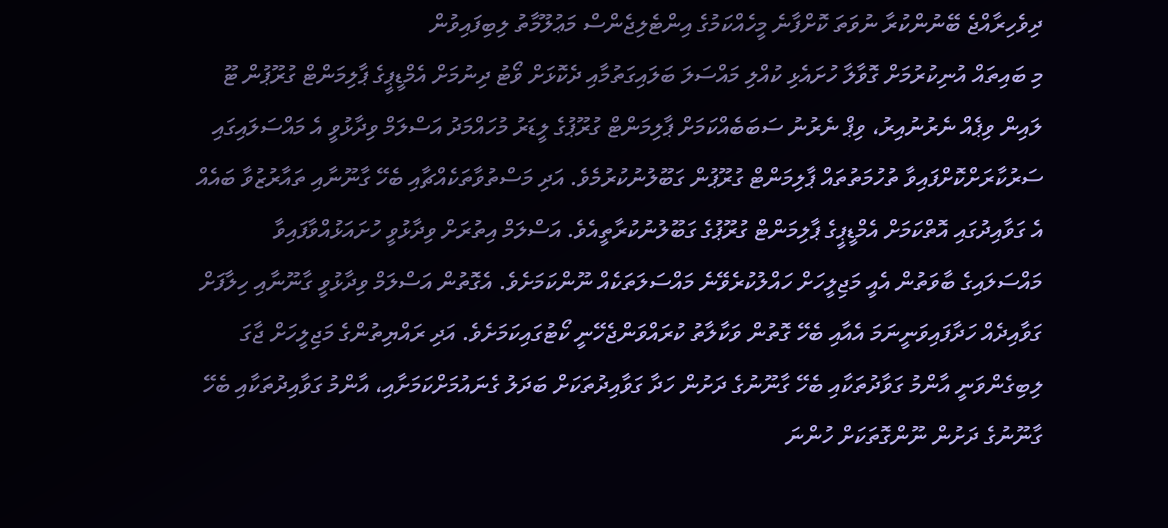ދިވެހިރާއްޖެ ބޭނުންކުރާ ނުވަތަ ކޮށްފާނެ މީހެއްކަމުގެ އިންޓެލިޖެންސް މަޢުލޫމާތު ލިބިފައިވުން
މި ބައިތައް އުނިކުރުމަށް ގޮވާލާ ހުށައެޅި ކުއްލި މައްސަލަ ބަލައިގަތުމާއި ދެކޮޅަށް ވޯޓު ދިނުމަށް އެމްޑީޕީގެ ޕާލިމަންޓް ގުރޫޕުން ޓޫ ލައިން ވިޕެއް ނެރުނުއިރު، ވިޕް ނެރުނު ސަބަބެއްކަމަށް ޕާލިމަންޓް ގުރޫޕުގެ ލީޑަރު މުހައްމަދު އަސްލަމް ވިދާޅުވީ އެ މައްސަލައިގައި ސަރުކާރަށްކޮށްފައިވާ ތުހުމަތުތައް ޕާލިމަންޓް ގުރޫޕުން ގަބޫލުނުކުރުމެވެ. އަދި މަސްތުވާތަކެއްޗާއި ބެހޭ ގާނޫނާއި ތައާރުޒުވާ ބައެއް އެ ގަވާއިދުގައި އޮތްކަމަށް އެމްޑީޕީގެ ޕާލިމަންޓް ގުރޫޕުގެ ގަބޫލުނުކުރާތީއެވެ. އަސްލަމް އިތުރަށް ވިދާޅުވީ ހުށައަޅުއްވާފައިވާ މައްސަލައިގެ ބާވަތުން އެއީ މަޖިލީހަށް ހައްލުކުރެވޭނެ މައްސަލަތަކެއް ނޫންކަމަށެވެ. އެގޮތުން އަސްލަމް ވިދާޅުވީ ގާނޫނާއި ހިލާފަށް ގަވާއިދެއް ހަދާފައިވަނީނަމަ އެއާއި ބެހޭ ގޮތުން ވަކާލާތު ކުރައްވަންޖެހޭނީ ކޯޓުގައިކަމަށެވެ. އަދި ރައްޔިތުންގެ މަޖިލީހަށް ޖާގަ ލިބިގެންވަނީ އާންމު ގަވާދުތަކާއި ބެހޭ ގާނޫނުގެ ދަށުން ހަދާ ގަވާއިދުތަކަށް ބަދަލު ގެނައުމަށްކަމަށާއި، އާންމު ގަވާއިދުތަކާއި ބެހޭ ގާނޫނުގެ ދަށުން ނޫންގޮތަކަށް ހުންނަ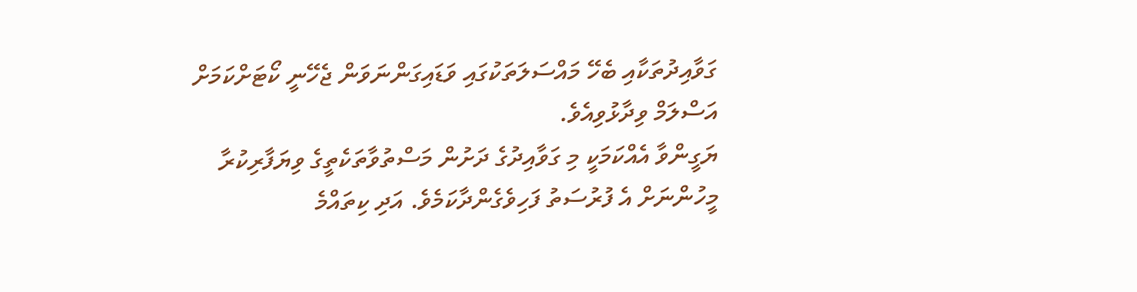ގަވާއިދުތަކާއި ބެހޭ މައްސަލަތަކުގައި ވަޑައިގަންނަވަން ޖެހޭނީ ކޯޓަށްކަމަށް އަސްލަމް ވިދާޅުވިއެވެ.
ޔަގީންވާ އެއްކަމަކީ މި ގަވާއިދުގެ ދަށުން މަސްތުވާތަކެތީގެ ވިޔަފާރިކުރާ މީހުންނަށް އެ ފުރުސަތު ފަހިވެގެންދާކަމެވެ. އަދި ކިތައްމެ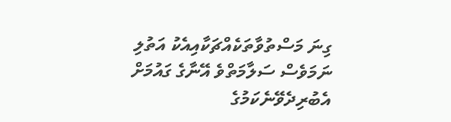ގިނަ މަސްތުވާތަކެއްޗަކާއިއެކު އަތުލި ނަމަވެސް ސަލާމަތްވެ އޭނާގެ ގައުމަށް އެބުރިދެވޭނެކަމުގެ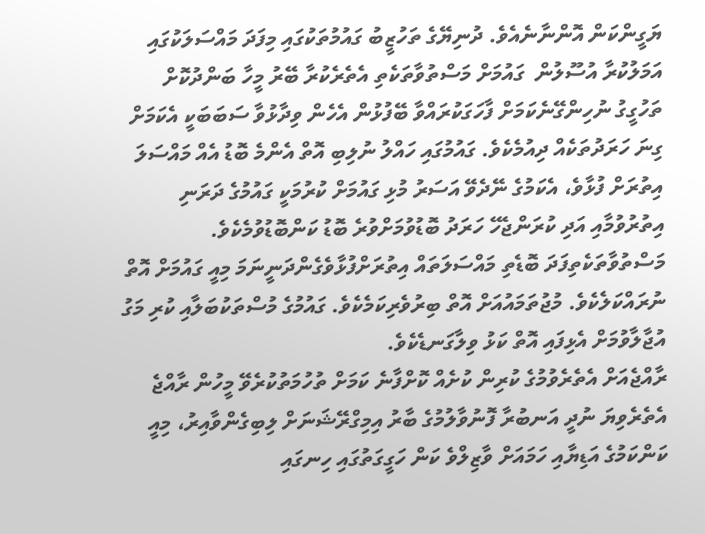ޔަގީންކަން އޮންނާނެއެވެ. ދުނިޔޭގެ ތަހުޒީބު ގައުމުތަކުގައި މިފަދަ މައްސަލަކުގައި އަމަލުކުރާ އުސޫލުން  ގައުމަށް މަސްތުވާތަކެތި އެތެރެކުރާ ބޭރު މީހާ ބަންދުކޮށް ތަހުގީގު ނުހިންގޭނެކަމަށް ފާހަގަކުރައްވާ ބޭފުޅުން އެހެން ވިދާޅުވާ ސަބަބަކީ އެކަމަށް ގިނަ ހަރަދުތަކެއް ދިއުމެކެވެ. ގައުމުގައި ހައްލު ނުލިބި އޮތް އެންމެ ބޮޑު އެއް މައްސަލަ އިތުރަށް ފުޅާވެ، އެކަމުގެ ނޭދެވޭ އަސަރު މުޅި ގައުމަށް ކުރުމަކީ ގައުމުގެ ދަރަނި އިތުރުވުމާއި އަދި ކުރަންޖެހޭ ހަރަދު ބޮޑުވުމަށްވުރެ ބޮޑު ކަންބޮޑުވުމެކެވެ. މަސްތުވާތަކެތިފަދަ ބޮޑެތި މައްސަލަތައް އިތުރަށްފުޅާވެގެންދަނީނަމަ މިއީ ގައުމަށް އޮތް ނުރައްކަލެކެވެ. މުޖުތަމައުއަށް އޮތް ބިރުވެރިކަމެކެވެ. ގައުމުގެ މުސްތަކުބަލާއި ކުރި މަގު އުޖާލާވުމަށް އެޅިފައި އޮތް ކަޅު ވިލާގަނޑެކެވެ.
ރާއްޖެއަށް އެތެރެވުމުގެ ކުރިން ކުށެއް ކޮށްފާނެ ކަމަށް ތުހުމަތުކުރެވޭ މީހުން ރާއްޖެ އެތެރެވިޔަ ނުދީ އަނބުރާ ފޮނުވާލުމުގެ ބާރު އިމިގްރޭޝަނަށް ލިބިގެންވާއިރު، މިއީ ކަންކަމުގެ އަޑިޔާއި ހަމައަށް ވާޒިލްވެ ކަން ހަގީގަތުގައި ހިނގައި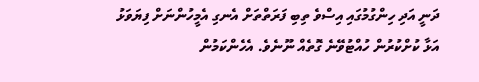ދަނީ އަދި ހިންގުމުގައި އިސްވެ ތިބި ފަރަތްތަށް އެނގި އެމީހުންނަށް ފިޔަވަޅު އަޅާ ކުށްކުރުން ހުއްޓުވޭނެ ގޮތެއް ނޫނެވެ. އެހެންކަމުން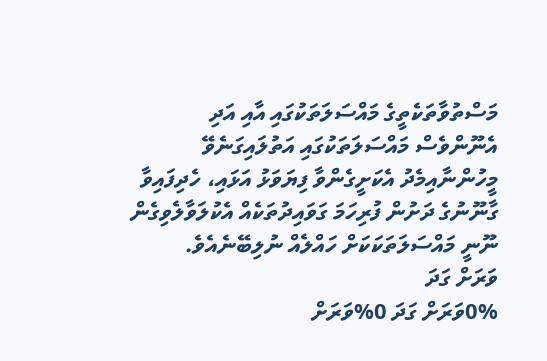މަސްތުވާތަކެތީގެ މައްސަލަތަކުގައި އާއި އަދި އެނޫންވެސް މައްސަލަތަކުގައި އަތުލައިގަނެވޭ މީހުންނާއިމެދު އެކަށީގެންވާ ފިޔަވަޅު އަޅައި، ހެދިފައިވާ ގާނޫނުގެ ދަށުން ފުރިހަމަ ގަވައިދުތަކެއް އެކުލަވާލެވިގެން ނޫނީ މައްސަލަތަކަކަށް ހައްލެއް ނުލިބޭނެއެވެ.
ވަރަށް ގަދަ
0%ވަރަށް ގަދަ 0%ވަރަށް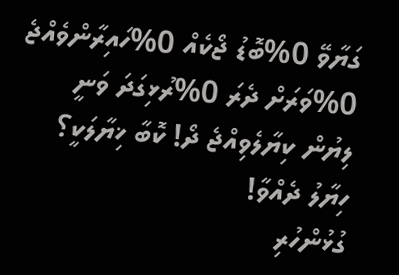ގަޔާވޭ 0%ބޮޑު ޖޯކެއް 0%ހައިރާންވެއްޖެ 0%ވަރަށް ދެރަ 0%ރުޅިގަދަ ވަނީ
ލިޔުން ކިޔާލެވިއްޖެ ދޯ! ކޮބާ ޚިޔާލަކީ؟
ހިޔާލު ދެއްވާ!
ގުޅުންހުރި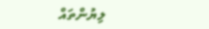ލިޔުންތައް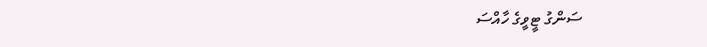ސަންގު ޓީވީގެ ހާއްސަ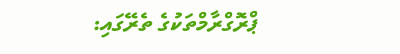ޕްރޮގްރާމްތަކުގެ ތެރޭގައި: